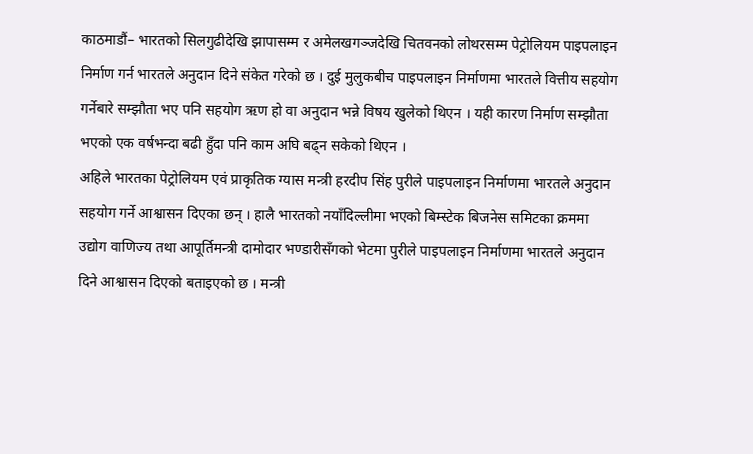काठमाडौं– भारतको सिलगुढीदेखि झापासम्म र अमेलखगञ्जदेखि चितवनको लोथरसम्म पेट्रोलियम पाइपलाइन निर्माण गर्न भारतले अनुदान दिने संकेत गरेको छ । दुई मुलुकबीच पाइपलाइन निर्माणमा भारतले वित्तीय सहयोग गर्नेबारे सम्झौता भए पनि सहयोग ऋण हो वा अनुदान भन्ने विषय खुलेको थिएन । यही कारण निर्माण सम्झौता भएको एक वर्षभन्दा बढी हुँदा पनि काम अघि बढ्न सकेको थिएन ।
अहिले भारतका पेट्रोलियम एवं प्राकृतिक ग्यास मन्त्री हरदीप सिंह पुरीले पाइपलाइन निर्माणमा भारतले अनुदान सहयोग गर्ने आश्वासन दिएका छन् । हालै भारतको नयाँदिल्लीमा भएको बिम्स्टेक बिजनेस समिटका क्रममा उद्योग वाणिज्य तथा आपूर्तिमन्त्री दामोदार भण्डारीसँगको भेटमा पुरीले पाइपलाइन निर्माणमा भारतले अनुदान दिने आश्वासन दिएको बताइएको छ । मन्त्री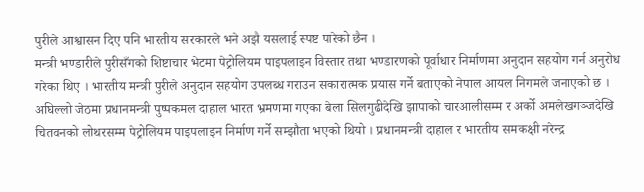पुरीले आश्वासन दिए पनि भारतीय सरकारले भने अझै यसलाई स्पष्ट पारेको छैन ।
मन्त्री भण्डारीले पुरीसँगको शिष्टाचार भेटमा पेट्रोलियम पाइपलाइन विस्तार तथा भण्डारणको पूर्वाधार निर्माणमा अनुदान सहयोग गर्न अनुरोध गरेका थिए । भारतीय मन्त्री पुरीले अनुदान सहयोग उपलब्ध गराउन सकारात्मक प्रयास गर्ने बताएको नेपाल आयल निगमले जनाएको छ ।
अघिल्लो जेठमा प्रधानमन्त्री पुष्पकमल दाहाल भारत भ्रमणमा गएका बेला सिलगुढीदेखि झापाको चारआलीसम्म र अर्को अमलेखगञ्जदेखि चितवनको लोथरसम्म पेट्रोलियम पाइपलाइन निर्माण गर्ने सम्झौता भएको थियो । प्रधानमन्त्री दाहाल र भारतीय समकक्षी नरेन्द्र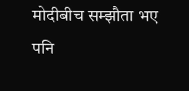मोदीबीच सम्झौता भए पनि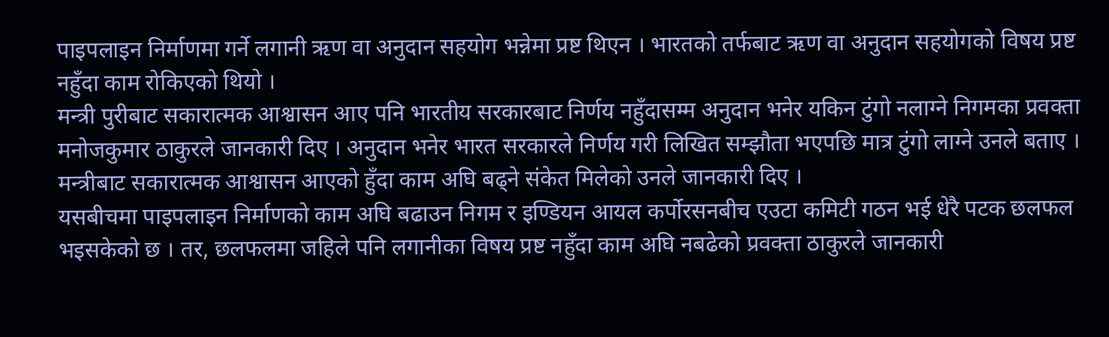पाइपलाइन निर्माणमा गर्ने लगानी ऋण वा अनुदान सहयोग भन्नेमा प्रष्ट थिएन । भारतको तर्फबाट ऋण वा अनुदान सहयोगको विषय प्रष्ट नहुँदा काम रोकिएको थियो ।
मन्त्री पुरीबाट सकारात्मक आश्वासन आए पनि भारतीय सरकारबाट निर्णय नहुँदासम्म अनुदान भनेर यकिन टुंगो नलाग्ने निगमका प्रवक्ता मनोजकुमार ठाकुरले जानकारी दिए । अनुदान भनेर भारत सरकारले निर्णय गरी लिखित सम्झौता भएपछि मात्र टुंगो लाग्ने उनले बताए । मन्त्रीबाट सकारात्मक आश्वासन आएको हुँदा काम अघि बढ्ने संकेत मिलेको उनले जानकारी दिए ।
यसबीचमा पाइपलाइन निर्माणको काम अघि बढाउन निगम र इण्डियन आयल कर्पोरसनबीच एउटा कमिटी गठन भई धेरै पटक छलफल भइसकेको छ । तर, छलफलमा जहिले पनि लगानीका विषय प्रष्ट नहुँदा काम अघि नबढेको प्रवक्ता ठाकुरले जानकारी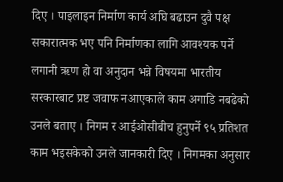दिए । पाइलाइन निर्माण कार्य अघि बढाउन दुवै पक्ष सकारात्मक भए पनि निर्माणका लागि आवश्यक पर्ने लगानी ऋण हो वा अनुदान भन्ने विषयमा भारतीय सरकारबाट प्रष्ट जवाफ नआएकाले काम अगाडि नबढेको उनले बताए । निगम र आईओसीबीच हुनुपर्ने ९५ प्रतिशत काम भइसकेको उनले जानकारी दिए । निगमका अनुसार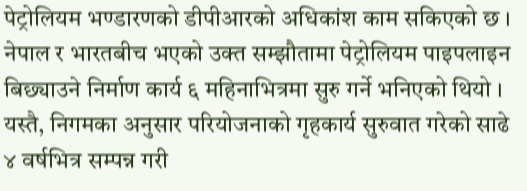पेट्रोलियम भण्डारणको डीपीआरको अधिकांश काम सकिएको छ ।
नेपाल र भारतबीच भएको उक्त सम्झौतामा पेट्रोलियम पाइपलाइन बिछ्याउने निर्माण कार्य ६ महिनाभित्रमा सुरु गर्ने भनिएको थियो । यस्तै, निगमका अनुसार परियोजनाको गृहकार्य सुरुवात गरेको साढे ४ वर्षभित्र सम्पन्न गरी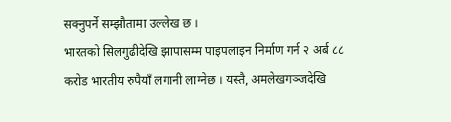सक्नुपर्ने सम्झौतामा उल्लेख छ ।
भारतको सिलगुढीदेखि झापासम्म पाइपलाइन निर्माण गर्न २ अर्ब ८८ करोड भारतीय रुपैयाँ लगानी लाग्नेछ । यस्तै, अमलेखगञ्जदेखि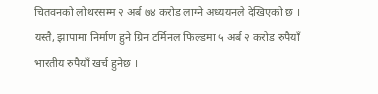चितवनको लोथरसम्म २ अर्ब ७४ करोड लाग्ने अध्ययनले देखिएको छ । यस्तै, झापामा निर्माण हुने ग्रिन टर्मिनल फिल्डमा ५ अर्ब २ करोड रुपैयाँ भारतीय रुपैयाँ खर्च हुनेछ ।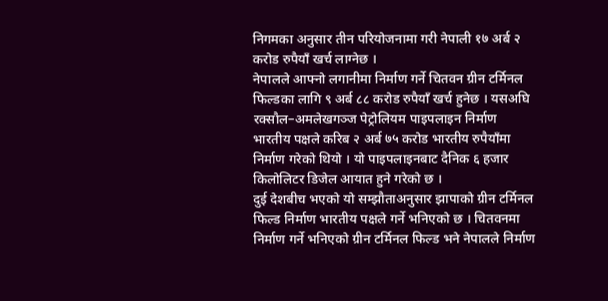निगमका अनुसार तीन परियोजनामा गरी नेपाली १७ अर्ब २ करोड रुपैयाँ खर्च लाग्नेछ ।
नेपालले आफ्नो लगानीमा निर्माण गर्ने चितवन ग्रीन टर्मिनल फिल्डका लागि ९ अर्ब ८८ करोड रुपैयाँ खर्च हुनेछ । यसअघि रक्सौल–अमलेखगञ्ज पेट्रोलियम पाइपलाइन निर्माण भारतीय पक्षले करिब २ अर्ब ७५ करोड भारतीय रुपैयाँमा निर्माण गरेको थियो । यो पाइपलाइनबाट दैनिक ६ हजार किलोलिटर डिजेल आयात हुने गरेको छ ।
दुई देशबीच भएको यो सम्झौताअनुसार झापाको ग्रीन टर्मिनल फिल्ड निर्माण भारतीय पक्षले गर्ने भनिएको छ । चितवनमा निर्माण गर्ने भनिएको ग्रीन टर्मिनल फिल्ड भने नेपालले निर्माण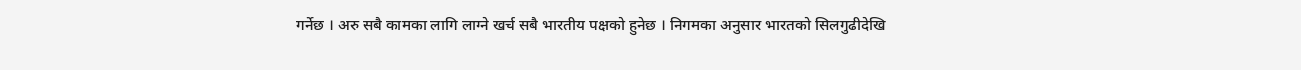गर्नेछ । अरु सबै कामका लागि लाग्ने खर्च सबै भारतीय पक्षको हुनेछ । निगमका अनुसार भारतको सिलगुढीदेखि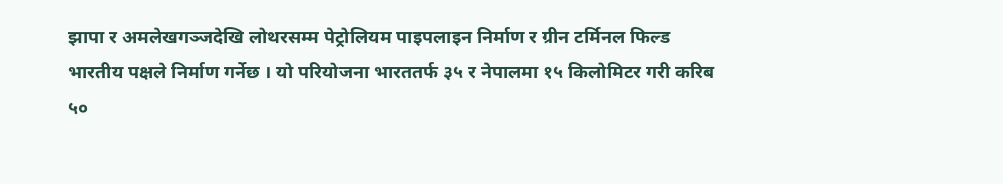झापा र अमलेखगञ्जदेखि लोथरसम्म पेट्रोलियम पाइपलाइन निर्माण र ग्रीन टर्मिनल फिल्ड भारतीय पक्षले निर्माण गर्नेछ । यो परियोजना भारततर्फ ३५ र नेपालमा १५ किलोमिटर गरी करिब ५०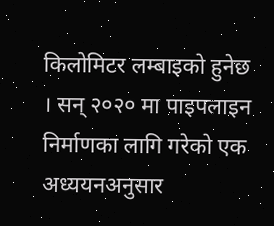किलोमिटर लम्बाइको हुनेछ । सन् २०२० मा पाइपलाइन निर्माणका लागि गरेको एक अध्ययनअनुसार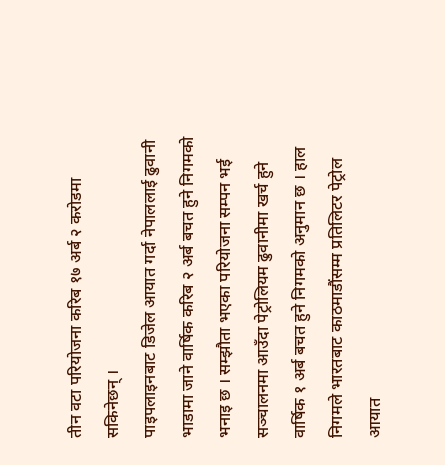तीन वटा परियोजना करिब १७ अर्ब २ करोडमा सकिनेछन् ।
पाइपलाइनबाट डिजेल आयात गर्दा नेपाललाई ढुवानी भाडामा जाने वार्षिक करिब २ अर्ब बचत हुने निगमको भनाइ छ । सम्झौता भएका परियोजना सम्पन भई सञ्चालनमा आउँदा पेट्रोलियम ढुवानीमा खर्च हुने वार्षिक १ अर्ब बचत हुने निगमको अनुमान छ । हाल निगमले भारतबाट काठमाडौंसम्म प्रतिलिटर पेट्रोल आयात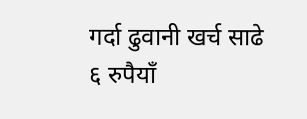गर्दा ढुवानी खर्च साढे ६ रुपैयाँ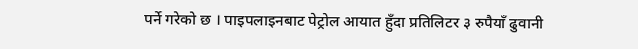पर्ने गरेको छ । पाइपलाइनबाट पेट्रोल आयात हुँदा प्रतिलिटर ३ रुपैयाँ ढुवानी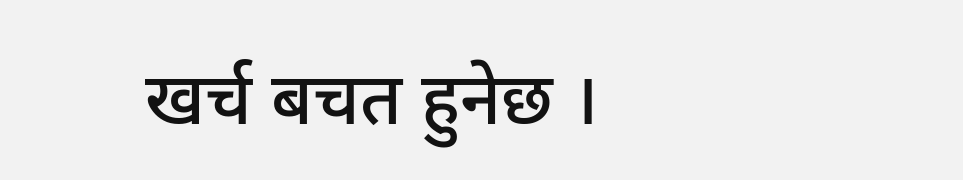खर्च बचत हुनेछ ।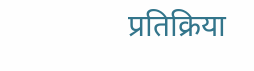प्रतिक्रिया